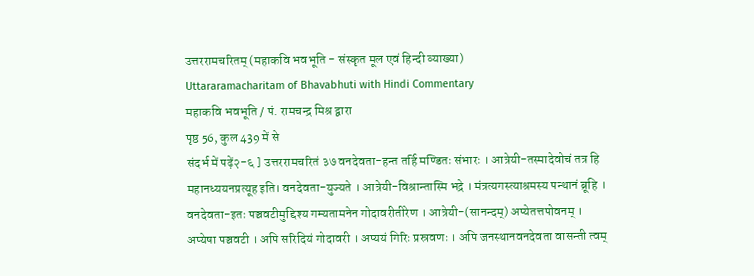उत्तररामचरितम् (महाकवि भवभूति - संस्कृत मूल एवं हिन्दी व्याख्या)
Uttararamacharitam of Bhavabhuti with Hindi Commentary
महाकवि भवभूति / पं. रामचन्द्र मिश्र द्वारा
पृष्ठ 56, कुल 439 में से
संदर्भ में पढ़ें२-६ ] उत्तररामचरितं ३७ वनदेवता-हन्त तर्हि मण्डितः संभारः । आत्रेयी-तस्मादेवोचं तत्र हि महानध्ययनप्रत्यूह इति। वनदेवता-युज्यते । आत्रेयी-विश्रान्तास्मि भद्रे । मंत्रत्यगस्त्याश्रमस्य पन्थानं ब्रूहि । वनदेवता-इतः पञ्चवटीमुद्दिश्य गम्यतामनेन गोदावरीतीरेण । आत्रेयी-(सानन्दम्) अप्येतत्तपोवनम् । अप्येषा पञ्चवटी । अपि सरिदियं गोदावरी । अप्ययं गिरिः प्रस्रवणः । अपि जनस्थानवनदेवता वासन्ती त्वम्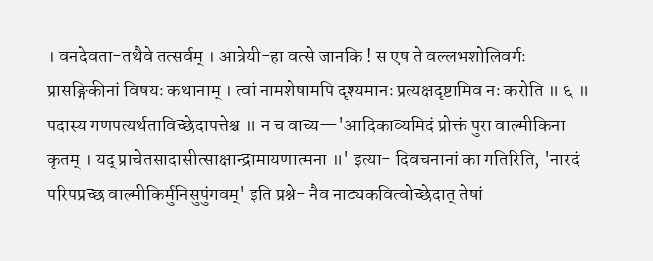। वनदेवता-तथैवे तत्सर्वम् । आत्रेयी-हा वत्से जानकि ! स एष ते वल्लभशोलिवर्गः प्रासङ्गिकीनां विषयः कथानाम् । त्वां नामशेषामपि दृश्यमानः प्रत्यक्षदृष्टामिव नः करोति ॥ ६ ॥ पदास्य गणपत्यर्थताविच्छेदापत्तेश्च ॥ न च वाच्य—'आदिकाव्यमिदं प्रोक्तं पुरा वाल्मीकिना कृतम् । यद् प्राचेतसादासीत्साक्षान्द्रामायणात्मना ॥' इत्या- दिवचनानां का गतिरिति, 'नारदं परिपप्रच्छ वाल्मीकिर्मुनिसुपुंगवम्' इति प्रश्ने- नैव नाट्यकवित्वोच्छेदात् तेषां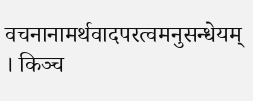वचनानामर्थवादपरत्वमनुसन्धेयम् । किञ्च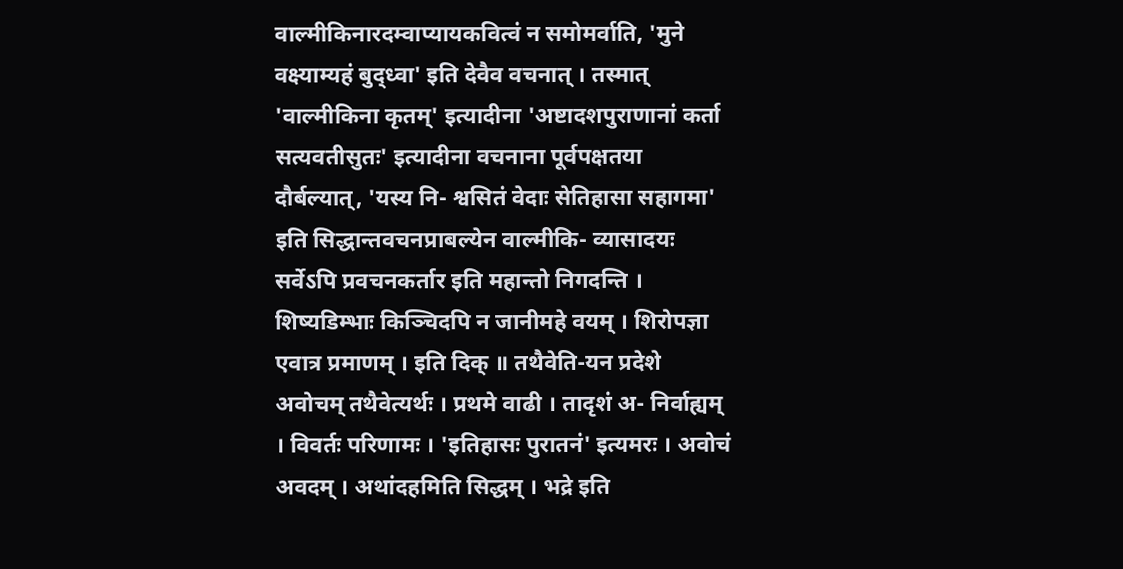वाल्मीकिनारदम्वाप्यायकवित्वं न समोमर्वाति, 'मुने वक्ष्याम्यहं बुद्ध्वा' इति देवैव वचनात् । तस्मात् 'वाल्मीकिना कृतम्' इत्यादीना 'अष्टादशपुराणानां कर्ता सत्यवतीसुतः' इत्यादीना वचनाना पूर्वपक्षतया दौर्बल्यात्, 'यस्य नि- श्वसितं वेदाः सेतिहासा सहागमा' इति सिद्धान्तवचनप्राबल्येन वाल्मीकि- व्यासादयः सर्वेऽपि प्रवचनकर्तार इति महान्तो निगदन्ति । शिष्यडिम्भाः किञ्चिदपि न जानीमहे वयम् । शिरोपज्ञा एवात्र प्रमाणम् । इति दिक् ॥ तथैवेति-यन प्रदेशे अवोचम् तथैवेत्यर्थः । प्रथमे वाढी । तादृशं अ- निर्वाह्यम् । विवर्तः परिणामः । 'इतिहासः पुरातनं' इत्यमरः । अवोचं अवदम् । अथांदहमिति सिद्धम् । भद्रे इति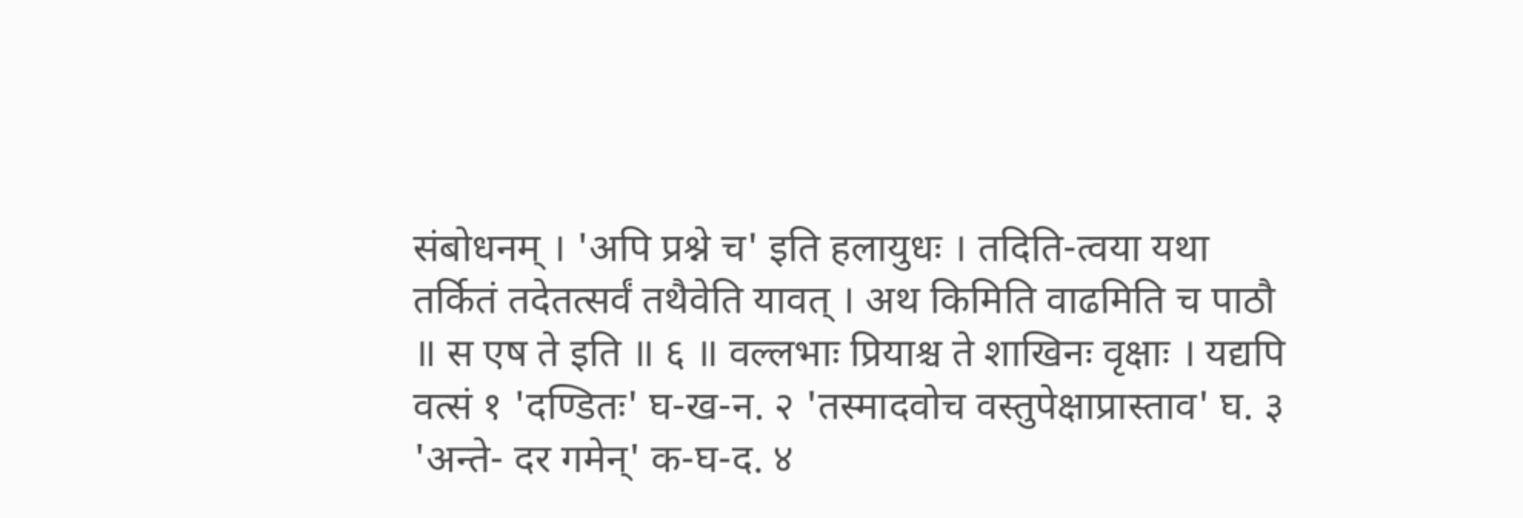संबोधनम् । 'अपि प्रश्ने च' इति हलायुधः । तदिति-त्वया यथा तर्कितं तदेतत्सर्वं तथैवेति यावत् । अथ किमिति वाढमिति च पाठौ ॥ स एष ते इति ॥ ६ ॥ वल्लभाः प्रियाश्च ते शाखिनः वृक्षाः । यद्यपि वत्सं १ 'दण्डितः' घ-ख-न. २ 'तस्मादवोच वस्तुपेक्षाप्रास्ताव' घ. ३ 'अन्ते- दर गमेन्' क-घ-द. ४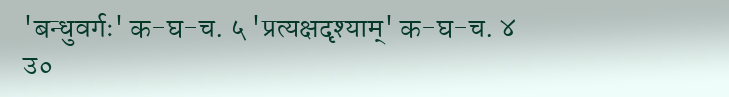'बन्धुवर्गः' क-घ-च. ५ 'प्रत्यक्षदृश्याम्' क-घ-च. ४ उ०